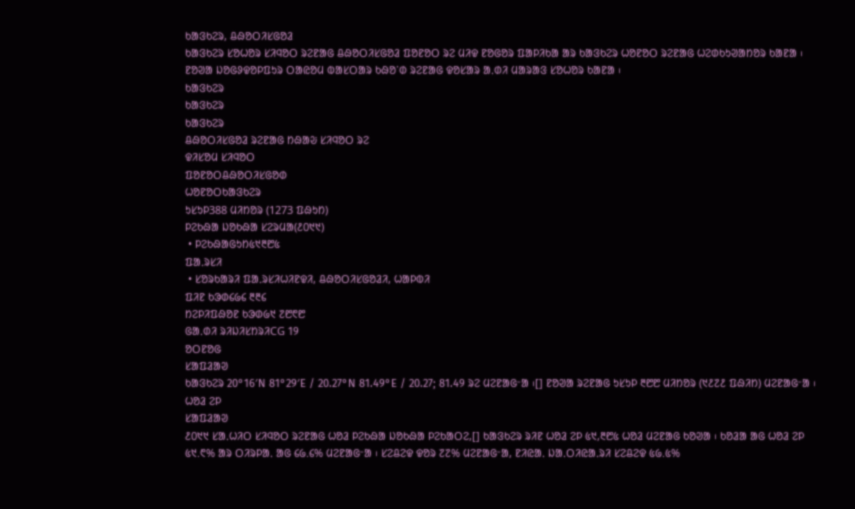ᱠᱟᱝᱠᱮᱨ, ᱪᱷᱚᱛᱤᱥᱜᱚᱲ
ᱠᱟᱝᱠᱮᱨ ᱥᱚᱦᱚᱨ ᱥᱤᱧᱚᱛ ᱨᱮᱱᱟᱜ ᱪᱷᱚᱛᱤᱥᱜᱚᱲ ᱯᱚᱱᱚᱛ ᱨᱮ ᱢᱤᱫ ᱱᱚᱜᱚᱨ ᱯᱟᱞᱤᱠᱟ ᱟᱨ ᱠᱟᱝᱠᱮᱨ ᱦᱚᱱᱚᱛ ᱨᱮᱱᱟᱜ ᱦᱮᱰᱠᱩᱣᱟᱴᱚᱨ ᱠᱟᱱᱟ ᱾ ᱱᱚᱣᱟ ᱡᱚᱜᱽᱫᱚᱞᱯᱩᱨ ᱛᱟᱭᱚᱢ ᱵᱟᱥᱛᱟᱨ ᱠᱷᱚᱸᱰ ᱨᱮᱱᱟᱜ ᱫᱚᱥᱟᱨ ᱟᱹᱰᱤ ᱢᱟᱨᱟᱝ ᱥᱚᱦᱚᱨ ᱠᱟᱱᱟ ᱾
ᱠᱟᱝᱠᱮᱨ
ᱠᱟᱝᱠᱮᱨ
ᱠᱟᱝᱠᱮᱨ
ᱪᱷᱚᱛᱤᱥᱜᱚᱲ ᱨᱮᱱᱟᱜ ᱴᱷᱟᱶ ᱥᱤᱧᱚᱛ ᱨᱮ
ᱫᱤᱥᱚᱢ ᱥᱤᱧᱚᱛ
ᱯᱚᱱᱚᱛᱪᱷᱚᱛᱤᱥᱜᱚᱰ
ᱦᱚᱱᱚᱛᱠᱟᱝᱠᱮᱨ
ᱩᱥᱩᱞ388 ᱢᱤᱴᱚᱨ (1273 ᱯᱷᱩᱴ)
ᱞᱮᱠᱷᱟ ᱡᱚᱠᱷᱟ ᱥᱮᱨᱢᱟ(᱒᱐᱑᱑)
 • ᱞᱮᱠᱷᱟᱜᱩᱴ᱕᱑᱓᱘᱕
ᱯᱟᱹᱨᱥᱤ
 • ᱥᱚᱨᱠᱟᱨᱤ ᱯᱟᱹᱨᱥᱤᱦᱤᱱᱫᱤ, ᱪᱷᱚᱛᱤᱥᱜᱚᱲᱤ, ᱦᱟᱞᱵᱤ
ᱯᱤᱱ ᱠᱳᱰ᱔᱙᱔ ᱓᱓᱔
ᱴᱮᱞᱤᱯᱷᱚᱱ ᱠᱳᱰ᱙᱑ ᱗᱘᱖᱘
ᱜᱟᱹᱰᱤ ᱨᱤᱡᱤᱥᱴᱨᱤCG 19
ᱚᱛᱱᱚᱜ
ᱥᱟᱯᱲᱟᱣ
ᱠᱟᱝᱠᱮᱨ 20°16′N 81°29′E / 20.27°N 81.49°E / 20.27; 81.49 ᱨᱮ ᱢᱮᱱᱟᱜᱼᱟ ᱾[] ᱱᱚᱣᱟ ᱨᱮᱱᱟᱜ ᱩᱥᱩᱞ ᱓᱘᱘ ᱢᱤᱴᱚᱨ (᱑᱒᱗᱒ ᱯᱷᱤᱴ) ᱢᱮᱱᱟᱜᱼᱟ ᱾
ᱦᱚᱲ ᱮᱞ
ᱥᱟᱯᱲᱟᱣ
᱒᱐᱑᱑ ᱥᱟᱹᱦᱤᱛ ᱥᱤᱧᱚᱛ ᱨᱮᱱᱟᱜ ᱦᱚᱲ ᱞᱮᱠᱷᱟ ᱡᱚᱠᱷᱟ ᱞᱮᱠᱟᱛᱮ,[] ᱠᱟᱝᱠᱮᱨ ᱨᱤᱱ ᱦᱚᱲ ᱮᱞ ᱕᱑,᱓᱘᱕ ᱦᱚᱲ ᱢᱮᱱᱟᱜ ᱠᱚᱣᱟ ᱾ ᱠᱚᱲᱟ ᱟᱜ ᱦᱚᱲ ᱮᱞ ᱕᱑.᱖% ᱟᱨ ᱛᱤᱨᱞᱟᱹ ᱟᱜ ᱔᱙.᱔% ᱢᱮᱱᱟᱜᱼᱟ ᱾ ᱥᱮᱪᱮᱫ ᱫᱚᱨ ᱗᱗% ᱢᱮᱱᱟᱜᱼᱟ, ᱱᱤᱭᱟᱹ ᱡᱟᱹᱛᱤᱭᱟᱹᱨᱤ ᱥᱮᱪᱮᱫ ᱕᱙.᱕%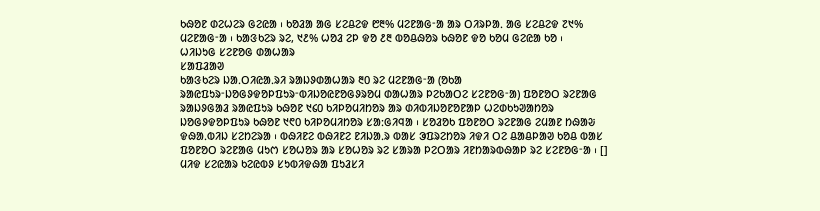ᱠᱷᱚᱱ ᱰᱮᱦᱮᱨ ᱜᱮᱭᱟ ᱾ ᱠᱚᱲᱟ ᱟᱜ ᱥᱮᱪᱮᱫ ᱘᱓% ᱢᱮᱱᱟᱜᱼᱟ ᱟᱨ ᱛᱤᱨᱞᱟᱹ ᱟᱜ ᱥᱮᱪᱮᱫ ᱗᱑% ᱢᱮᱱᱟᱜᱼᱟ ᱾ ᱠᱟᱝᱠᱮᱨ ᱨᱮ, ᱑᱒% ᱦᱚᱲ ᱮᱞ ᱫᱚ ᱒᱓ ᱵᱚᱪᱷᱚᱨ ᱠᱷᱚᱱ ᱫᱚ ᱠᱚᱢ ᱜᱮᱭᱟ ᱠᱚ ᱾
ᱦᱤᱡᱩᱜ ᱥᱮᱱᱚᱜ ᱰᱟᱦᱟᱨ
ᱥᱟᱯᱲᱟᱣ
ᱠᱟᱝᱠᱮᱨ ᱡᱟᱹᱛᱤᱭᱟᱹᱨᱤ ᱨᱟᱡᱽᱰᱟᱦᱟᱨ ᱓᱐ ᱨᱮ ᱢᱮᱱᱟᱜᱼᱟ (ᱚᱠᱟ ᱨᱟᱭᱯᱩᱨᱼᱡᱚᱜᱽᱫᱚᱞᱯᱩᱨᱼᱵᱤᱡᱚᱭᱱᱚᱜᱽᱨᱚᱢ ᱰᱟᱦᱟᱨ ᱞᱮᱠᱟᱛᱮ ᱥᱮᱱᱚᱜᱼᱟ) ᱯᱚᱱᱚᱛ ᱨᱮᱱᱟᱜ ᱨᱟᱡᱽᱜᱟᱲ ᱨᱟᱭᱯᱩᱨ ᱠᱷᱚᱱ ᱑᱔᱐ ᱠᱤᱞᱚᱢᱤᱴᱚᱨ ᱟᱨ ᱰᱤᱵᱤᱡᱚᱱᱚᱱᱟᱞ ᱦᱮᱰᱠᱩᱣᱟᱴᱚᱨ ᱡᱚᱜᱽᱫᱚᱞᱯᱩᱨ ᱠᱷᱚᱱ ᱑᱖᱐ ᱠᱤᱞᱚᱢᱤᱴᱚᱨ ᱥᱟᱺᱜᱤᱧᱟ ᱾ ᱥᱚᱲᱚᱠ ᱯᱚᱱᱚᱛ ᱨᱮᱱᱟᱜ ᱮᱢᱟᱱ ᱴᱷᱟᱶ ᱫᱷᱟᱹᱵᱤᱡ ᱥᱮᱴᱮᱨᱟ ᱾ ᱵᱷᱤᱱᱮ ᱵᱷᱤᱱᱮ ᱱᱤᱡᱟᱹᱨ ᱵᱟᱥ ᱳᱯᱨᱮᱴᱚᱨ ᱤᱫᱤ ᱛᱮ ᱪᱟᱪᱞᱟᱣ ᱠᱚᱪ ᱵᱟᱥ ᱯᱚᱱᱚᱛ ᱨᱮᱱᱟᱜ ᱢᱩᱬ ᱥᱚᱦᱚᱨ ᱟᱨ ᱥᱚᱦᱚᱨ ᱨᱮ ᱥᱟᱨᱟ ᱞᱮᱛᱟᱨ ᱤᱱᱴᱟᱨᱵᱷᱟᱞ ᱨᱮ ᱥᱮᱱᱚᱜᱼᱟ ᱾ [] ᱢᱤᱫ ᱥᱮᱭᱟᱨ ᱠᱮᱭᱵᱽ ᱥᱩᱵᱤᱫᱷᱟ ᱯᱩᱲᱥᱤ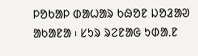ᱞᱚᱠᱟᱞ ᱰᱟᱦᱟᱨ ᱠᱷᱚᱱ ᱡᱚᱲᱟᱣ ᱟᱠᱟᱱᱟ ᱾ ᱥᱩᱨ ᱨᱮᱱᱟᱜ ᱩᱰᱟᱹᱱ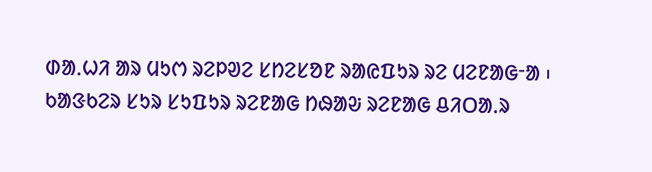ᱰᱟᱹᱦᱤ ᱟᱨ ᱢᱩᱬ ᱨᱮᱞᱣᱮ ᱥᱴᱮᱥᱚᱱ ᱨᱟᱭᱯᱩᱨ ᱨᱮ ᱢᱮᱱᱟᱜᱼᱟ ᱾
ᱠᱟᱝᱠᱮᱨ ᱥᱩᱨ ᱥᱩᱯᱩᱨ ᱨᱮᱱᱟᱜ ᱴᱷᱟᱶ ᱨᱮᱱᱟᱜ ᱪᱤᱛᱟᱹᱨ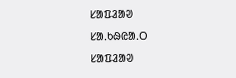ᱥᱟᱯᱲᱟᱣ
ᱥᱟᱹᱠᱷᱭᱟᱹᱛ
ᱥᱟᱯᱲᱟᱣ